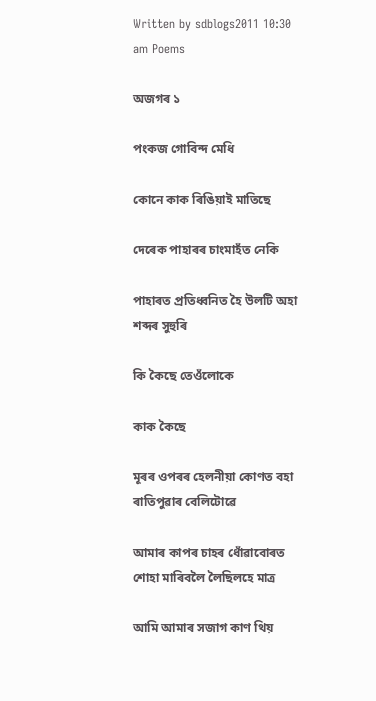Written by sdblogs2011 10:30 am Poems

অজগৰ ১

পংকজ গোবিন্দ মেধি

কোনে কাক ৰিঙিয়াই মাতিছে

দেৰেক পাহাৰৰ চাংমাহঁত নেকি

পাহাৰত প্রতিধ্বনিত হৈ উলটি অহা শব্দৰ সুহুৰি

কি কৈছে তেওঁলোকে

কাক কৈছে

মূৰৰ ওপৰৰ হেলনীয়া কোণত বহা ৰাতিপুৱাৰ বেলিটোৱে

আমাৰ কাপৰ চাহৰ ধোঁৱাবোৰত শোহা মাৰিবলৈ লৈছিলহে মাত্র

আমি আমাৰ সজাগ কাণ থিয়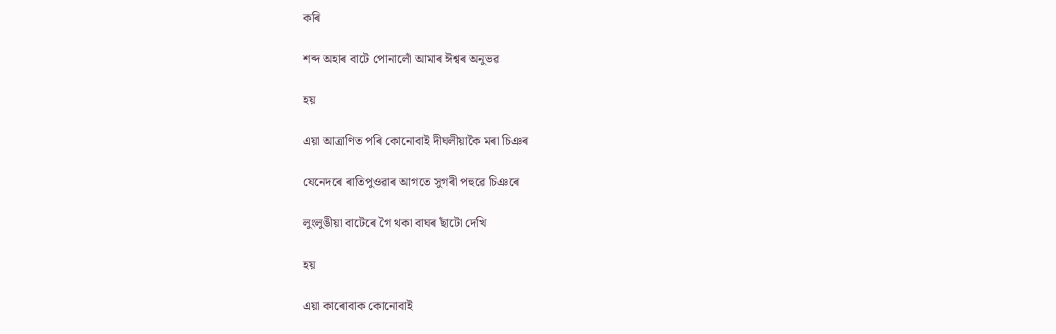কৰি

শব্দ অহাৰ বাটে পোনালোঁ আমাৰ ঈশ্বৰ অনুভৱ

হয়

এয়া আত্ৰাণিত পৰি কোনোবাই দীঘলীয়াকৈ মৰা চিঞৰ

যেনেদৰে ৰাতিপুওৱাৰ আগতে সুগৰী পহুৱে চিঞৰে

লুংলুঙীয়া বাটেৰে গৈ থকা বাঘৰ ছাঁটো দেখি

হয়

এয়া কাৰোবাক কোনোবাই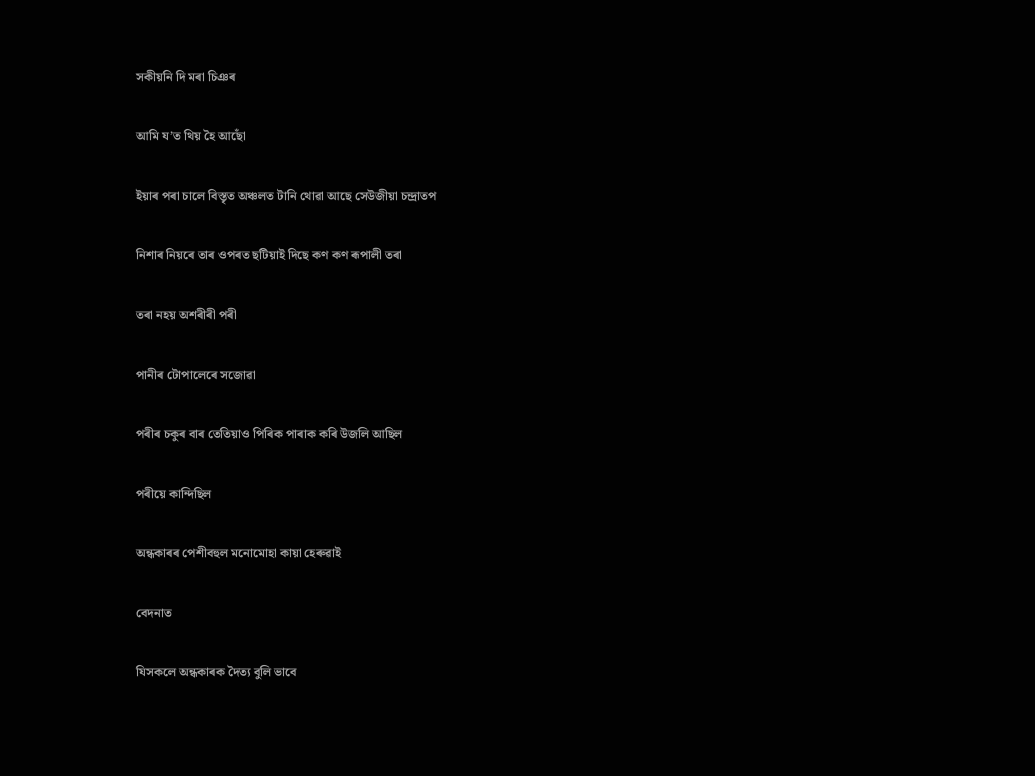সকীয়নি‍ দি মৰা চিঞৰ

আমি য’ত থিয় হৈ আছোঁ

ইয়াৰ পৰা চালে বিস্তৃত অঞ্চলত টানি থোৱা আছে সেউজীয়া চন্দ্রাতপ

নিশাৰ নিয়ৰে তাৰ ওপৰত ছটিয়াই দিছে কণ কণ ৰূপালী তৰা

তৰা নহয় অশৰীৰী পৰী

পানীৰ টোপালেৰে সজোৱা

পৰীৰ চকুৰ বাৰ তেতিয়াও পিৰিক পাৰাক কৰি উজলি আছিল

পৰীয়ে কান্দিছিল

অন্ধকাৰৰ পেশীবহুল মনোমোহা কায়া হেৰুৱাই

বেদনাত

যিসকলে অন্ধকাৰক দৈত্য বুলি ভাবে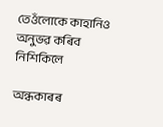তেওঁলোকে কাহানিও অনুভৱ কৰিব নিশিকিলে

অন্ধকাৰৰ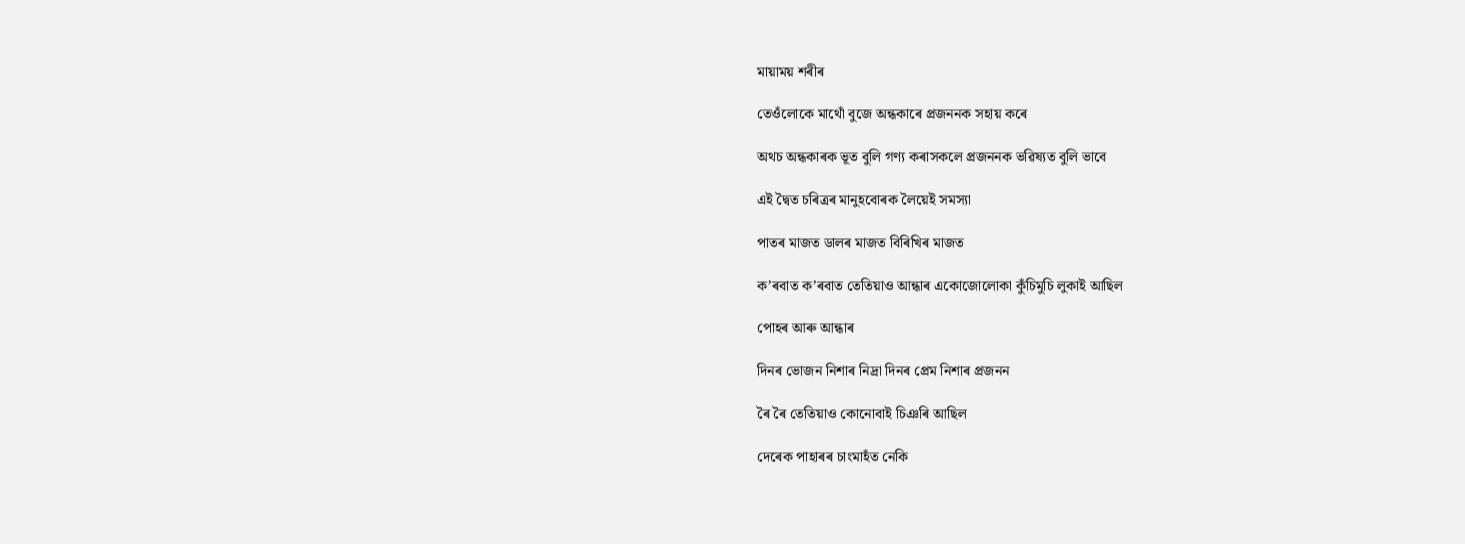মায়াময় শৰীৰ

তেওঁলোকে মাথোঁ বুজে অন্ধকাৰে প্ৰজননক সহায় কৰে

অথচ অন্ধকাৰক ভূত বুলি গণ্য কৰাসকলে প্রজননক ভৱিষ্যত বুলি ভাবে

এই দ্বৈত চৰিত্ৰৰ মানুহবোৰক লৈয়েই সমস্যা

পাতৰ মাজত ডালৰ মাজত বিৰিখিৰ মাজত

ক’ৰবাত ক’ৰবাত তেতিয়াও আন্ধাৰ একোজোলোকা কুঁচিমুচি লুকাই আছিল

পোহৰ আৰু আন্ধাৰ

দিনৰ ভোজন নিশাৰ নিদ্রা দিনৰ প্রেম নিশাৰ প্রজনন

ৰৈ ৰৈ তেতিয়াও কোনোবাই চিঞৰি আছিল

দেৰেক পাহাৰৰ চাংমাহঁত নেকি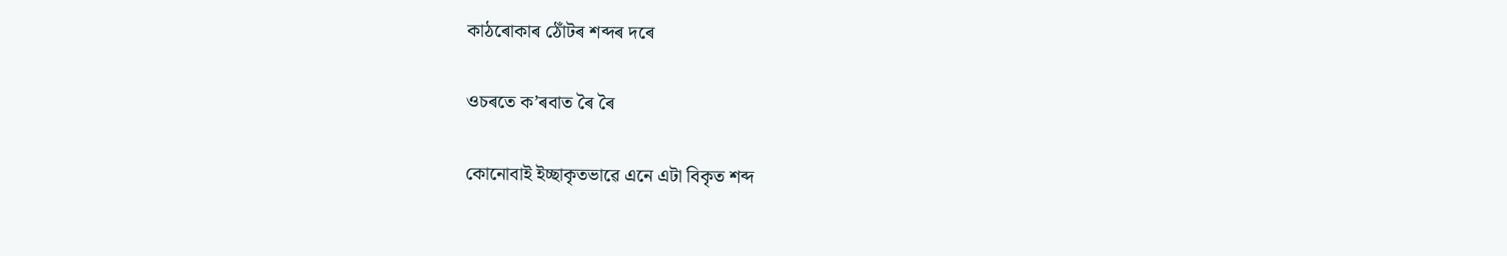কাঠৰোকাৰ ঠোঁটৰ শব্দৰ দৰে

ওচৰতে ক’ৰবাত ৰৈ ৰৈ

কোনোবাই ইচ্ছাকৃতভাৱে এনে এটা বিকৃত শব্দ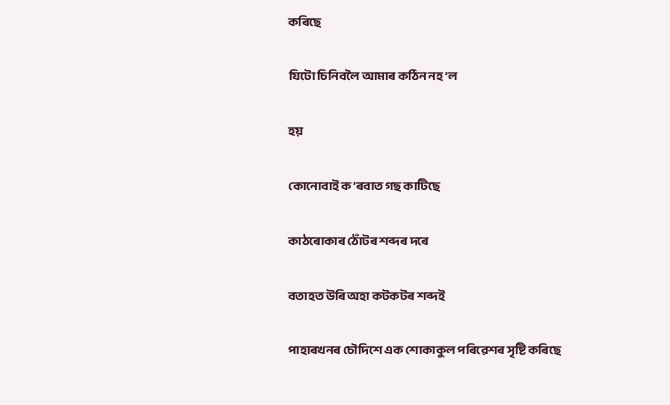কৰিছে

যিটো চিনিবলৈ আমাৰ কঠিন নহ’ল

হয়

কোনোবাই ক’ৰবাত গছ কাটিছে

কাঠৰোকাৰ ঠোঁটৰ শব্দৰ দৰে

বতাহত উৰি অহা কটকটৰ শব্দই

পাহাৰখনৰ চৌদিশে এক শোকাকুল পৰিৱেশৰ সৃষ্টি কৰিছে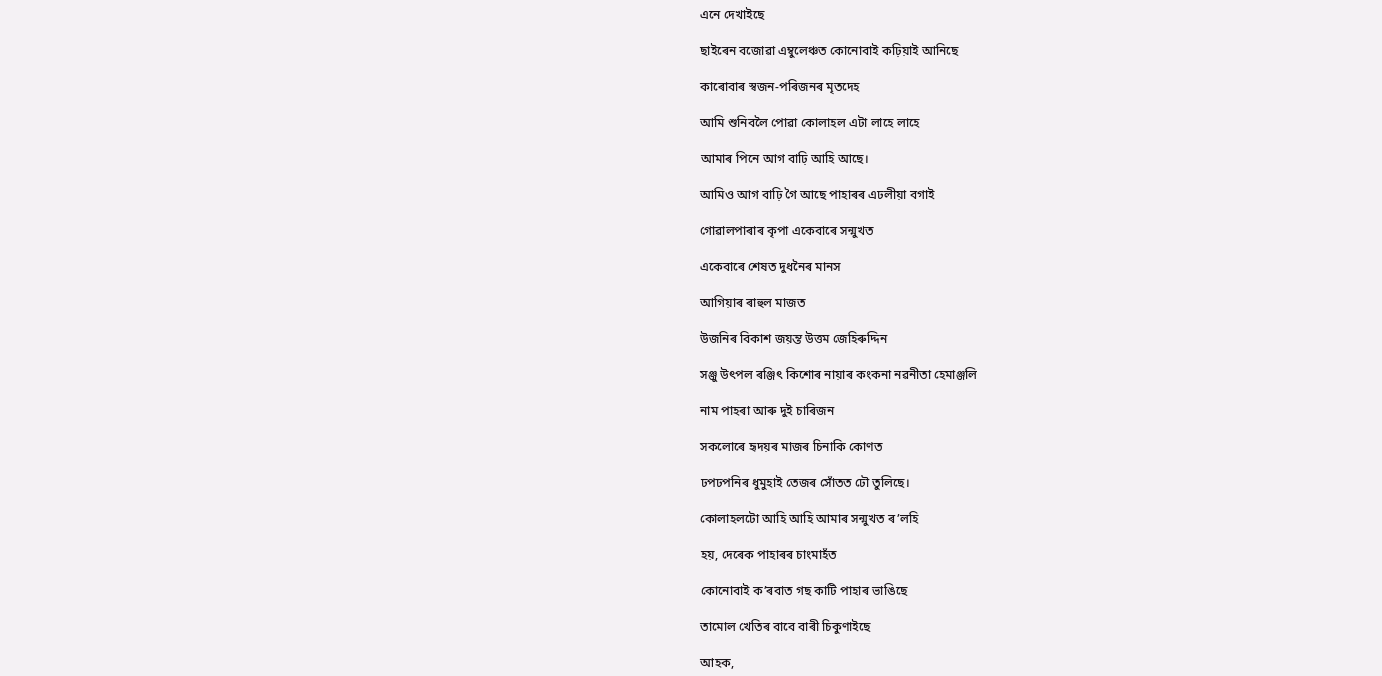এনে দেখাইছে

ছাইৰেন বজোৱা এম্বুলেঞ্চত কোনোবাই কঢ়িয়াই আনিছে

কাৰোবাৰ স্বজন-পৰিজনৰ মৃতদেহ

আমি শুনিবলৈ পোৱা কোলাহল এটা লাহে লাহে

আমাৰ পিনে আগ বাঢ়ি আহি আছে।

আমিও আগ বাঢ়ি গৈ আছে পাহাৰৰ এঢলীয়া বগাই

গোৱালপাৰাৰ কৃপা একেবাৰে সন্মুখত

একেবাৰে শেষত দুধনৈৰ মানস

আগিয়াৰ ৰাহুল মাজত

উজনিৰ বিকাশ জয়ন্ত উত্তম জেহিৰুদ্দিন

সঞ্জু উৎপল ৰঞ্জিৎ কিশোৰ নায়াৰ কংকনা নৱনীতা হেমাঞ্জলি

নাম পাহৰা আৰু দুই চাৰিজন

সকলোৰে হৃদয়ৰ মাজৰ চিনাকি কোণত

ঢপঢপনিৰ ধুমুহাই তেজৰ সোঁতত ঢৌ তুলিছে।

কোলাহলটো আহি আহি আমাৰ সন্মুখত ৰ’লহি

হয়, দেৰেক পাহাৰৰ চাংমাহঁত

কোনোবাই ক’ৰবাত গছ কাটি পাহাৰ ভাঙিছে

তামোল খেতিৰ বাবে বাৰী চিকুণাইছে

আহক,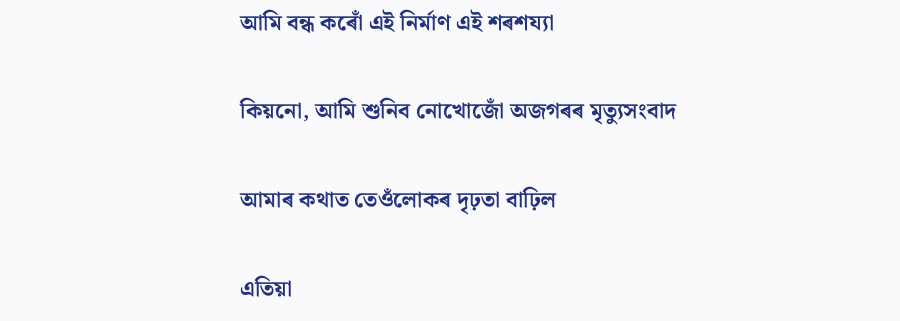আমি বন্ধ কৰোঁ এই নির্মাণ এই শৰশয্যা

কিয়নো, আমি শুনিব নোখোজোঁ অজগৰৰ মৃত্যুসংবাদ

আমাৰ কথাত তেওঁলোকৰ দৃঢ়তা বাঢ়িল

এতিয়া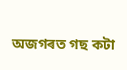অজগৰত গছ কটা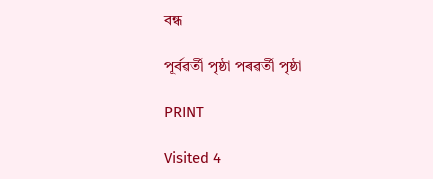বন্ধ

পূৰ্বৱৰ্তী পৃষ্ঠা পৰৱৰ্তী পৃষ্ঠা

PRINT

Visited 4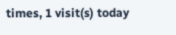times, 1 visit(s) today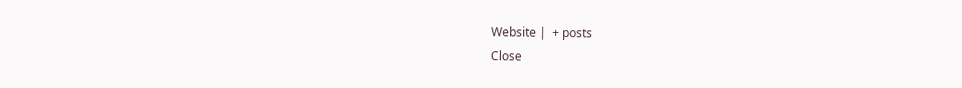Website |  + posts
Close